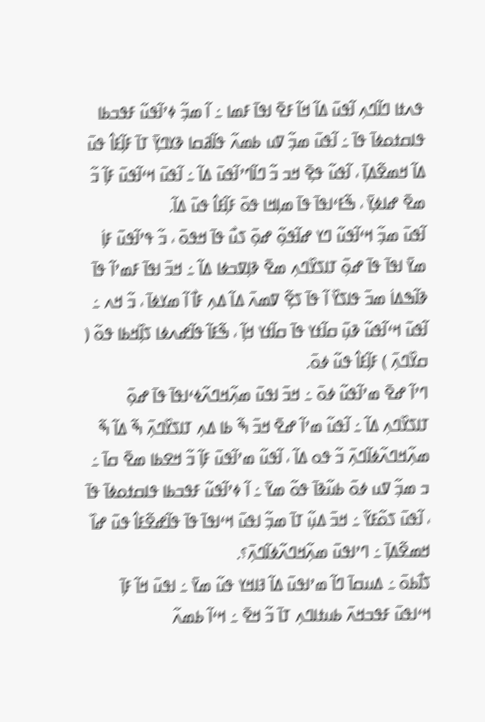ߟߍߙߊ ߣߊ߬ߣߍ߲ ߊ߬ߟߎ߫ ߡߊ߬ ߞߊ߬ ߓߐ߫ ߊߟߊ߫ ߓߘߊ ߸ ߊ߬ ߘߏ߲߬ ߦߴߊ߬ߟߎ߬ ߓߟߏߕߊ ߟߊߛߙߋߦߊ߫ ߟߊ߫ ߸ ߊ߬ߟߎ߫ ߘߏ߲߬ ߜߎ ߕߘߍ߬ ߟߊ߬ߥߛߊ ߢߌߣߌ߲߫ ߠߊ߫ ߓߊ߲߬ߓߊ߮ ߟߎ߫ ߡߊ߬ ߞߘߐ߬ߡߊ߲߫ ، ߊ߬ߟߎ߬ ߟߐ߲߫ ߞߏ ߏ߬ ߣߊ߬ߣߴߊ߬ߟߎ߫ ߡߊ߬ ߸ ߊ߬ߟߎ߫ ߞߵߊ߬ߟߎ߫ ߓߊ߲߬ ߏ߬ ߘߐ߫ ߝߊߦߌ߲߫ ، ߒ߬ߓߵߊߟߊ߫ ߟߊ߫ ߘߊ߲ߞߊ ߟߋ߫ ߓߊ߲߬ߓߊ߮ ߟߎ߫ ߡߊ߬.
ߊ߬ߟߎ߫ ߘߏ߲߬ ߞߵߊ߬ߟߎ߬ ߣߌ ߝߊ߬ߟߋ߲߬ ߝߋ߲߫ ߖߎ߯ ߟߊ߫ ߞߟߋ߫ ، ߏ߬ ߟߴߊ߬ߟߎ߫ ߓߊ߲߭ ߘߌ߫ ߊߟߊ߫ ߟߊ߫ ߝߋ߲߫ ߠߊߖߌ߰ߣߍ߲ ߘߐ߫ ߢߊ߲ߜߏߦߊ ߡߊ߬ ߸ ߞߏ߫ ߊߟߊ߫ ߓߘߴߊ߬ ߟߊ߫ ߢߊ߬ߒߡߊ߭ ߘߏ߫ ߟߊߖߌ߰ ߊ߬ ߟߊ߫ ߖߐ߲߬ ߜߘߍ߫ ߡߊ߬ ߡߍ߲ ߓߊ߯ ߊ߬ ߘߌߦߊ߫ ، ߏ߬ ߞߍ ߸ ߊ߬ߟߎ߫ ߞߵߊ߬ߟߎ߬ ߢߎ߲߫ ߛߊ߬ߙߌ ߟߊ߫ ߛߊ߬ߙߌ ߞߊ߲߬ ، ߒ߬ߓߊ߬ ߟߊ߬ߝߍߦߊ ߖߊ߲߰ߞߕߊ ߟߋ߬ ( ߛߌ߰ߣߍ߲߫ ) ߓߊ߲߬ߓߊ߮ ߟߎ߬ ߦߋ߫.
ߣߴߊ߬ ߝߐ߫ ߘߴߊ߬ߟߎ߬ ߦߋ߫ ߸ ߞߏ߫ ߊߟߎ߫ ߘߍ߲߬ߞߣߍ߬ߦߵߊߟߊ߫ ߟߊ߫ ߝߋ߲߫ ߠߊߖߌ߰ߣߍ߲ ߡߊ߬ ߸ ߊ߬ߟߎ߬ ߘߴߊ߬ ߝߐ߫ ߞߏ߫ ߒ߬ ߕߊ ߡߍ߲ ߠߊߖߌ߰ߣߍ߲߫ ߒ߬ ߡߊ߬ ߒ߬ ߘߍ߲߬ߞߣߍ߬ߦߊ߬ߣߍ߲߫ ߏ߬ ߟߋ ߡߊ߬ ، ߊ߬ߟߎ߬ ߘߴߊ߬ߟߎ߫ ߓߊ߲߬ ߏ߬ ߞߐߕߊ ߘߐ߫ ߛߊ߫ ߸ ߏ ߘߏ߲߬ ߜߎ ߦߋ߫ ߕߎ߬ߢߊ߫ ߟߋ߬ ߘߌ߫ ߸ ߊ߬ ߦߴߊ߬ߟߎ߬ ߓߟߏߕߊ ߟߊߛߙߋߦߊ߫ ߟߊ߫ ، ߊ߬ߟߎ߫ ߖߋ߬ߓߌ߬ ߸ ߞߏ߫ ߡߎ߲߬ ߠߊ߫ ߘߏ߲߬ ߊߟߎ߫ ߞߵߊߟߊ߫ ߟߊ߫ ߟߊ߬ߝߐ߬ߓߊ߮ ߟߎ߫ ߝߊ߰ ߞߘߐ߬ߡߊ߲߫ ߸ ߣߴߊߟߎ߫ ߘߍ߲߬ߞߣߍ߬ߦߊ߬ߣߍ߲߫؟.
ߖߊ߯ߕߋ߫ ߸ ߡߎߛߊ߫ ߣߊ߬ ߘߴߊߟߎ߫ ߡߊ߬ ߔߊߞߌ ߟߎ߬ ߘߌ߫ ߸ ߊߟߎ߫ ߞߊ߬ ߓߊ߲߫ ߞߵߊߟߎ߫ ߓߟߏߞߍ߫ ߕߎߙߊߣߍ߲ ߠߊ߫ ߏ߬ ߞߐ߫ ߸ ߞߵߊ߬ ߕߘߍ߬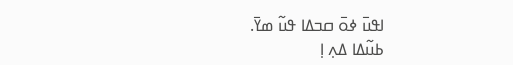ߊߟߎ߫ ߦߋ߫ ߛߏߡߊ ߟߎ߬ ߘߌ߫.
ߕߎ߬ߡߊ ߡߍ߲ ߊ߲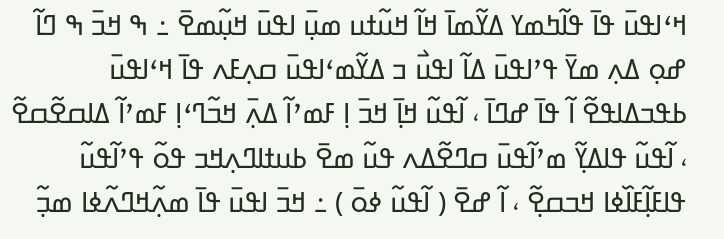ߞߵߊߟߎ߫ ߟߊ߫ ߟߊ߬ߤߘߌ ߡߌ߬ߘߊ߫ ߞߊ߬ ߞߎ߬ߙߎ ߘߎ߲߫ ߊߟߎ߫ ߞߎ߲߬ߘߐ߫ ߸ ߒ ߞߏ߫ ߒ ߣߊ߬ ߝߋ߲ ߡߍ߲ ߘߌ߫ ߟߴߊߟߎ߫ ߡߊ߬ ߊߟߎ߯ ߏ ߡߌ߬ߘߵߊߟߎ߫ ߛߍ߲ߓߍ ߟߊ߫ ߞߵߊߟߎ߫ ߕߟߏߡߊߟߐ߬ ߊ߬ ߟߊ߫ ߝߣߊ߫ ، ߊ߬ߟߎ߬ ߞߊ߲߫ ߞߏ߫ ߊ߲ ߓߘߴߊ߬ ߡߍ߲߫ ߞߏ߬ߣߵߊ߲ ߓߘߴߊ߬ ߡߊߛߐ߬ߛߐ߬ ، ߊ߬ߟߎ߬ ߟߊߡߌ߲߬ ߘߴߊ߬ߟߎ߫ ߛߣߐ߬ߡߍ ߟߎ߬ ߘߐ߫ ߕߎߙߊߣߍ߲ߞߏ ߟߋ߬ ߟߴߊ߬ߟߎ߬ ߟߊߓߊ߲߬ߓߊ߰ߦߊ ߞߏߛߐ߲߬ ، ߊ߬ ߝߐ߫ ( ߊ߬ߟߎ߬ ߦߋ߫ ) ߸ ߞߏ߫ ߊߟߎ߫ ߟߊ߫ ߘߍ߲߬ߞߣߍ߬ߦߊ ߘߏ߲߬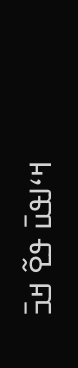ߞߵߊߟߎ߫ ߟߐ߬ ߞߏ߫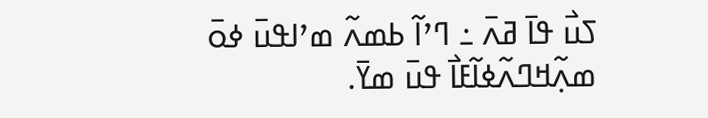ߖߎ߯ ߟߊ߫ ߥߍ߫ ߸ ߣߴߊ߬ ߕߘߍ߬ ߘߴߊߟߎ߫ ߦߋ߫ ߘߍ߲߬ߞߣߍ߬ߦߊ߬ߓߊ߯ ߟߎ߫ ߘߌ߫.